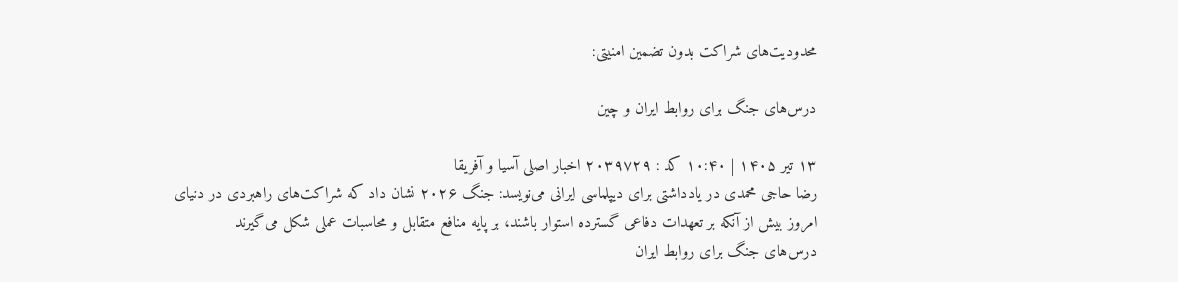محدودیت‌های شراکت بدون تضمین امنیتی:

درس‌های جنگ برای روابط ایران و چین

۱۳ تیر ۱۴۰۵ | ۱۰:۴۰ کد : ۲۰۳۹۷۲۹ اخبار اصلی آسیا و آفریقا
رضا حاجی محمدی در یادداشتی برای دیپلماسی ایرانی می‌نویسد: جنگ ۲۰۲۶ نشان داد که شراکت‌های راهبردی در دنیای امروز بیش از آنکه بر تعهدات دفاعی گسترده استوار باشند، بر پایه منافع متقابل و محاسبات عملی شکل می‌گیرند
درس‌های جنگ برای روابط ایران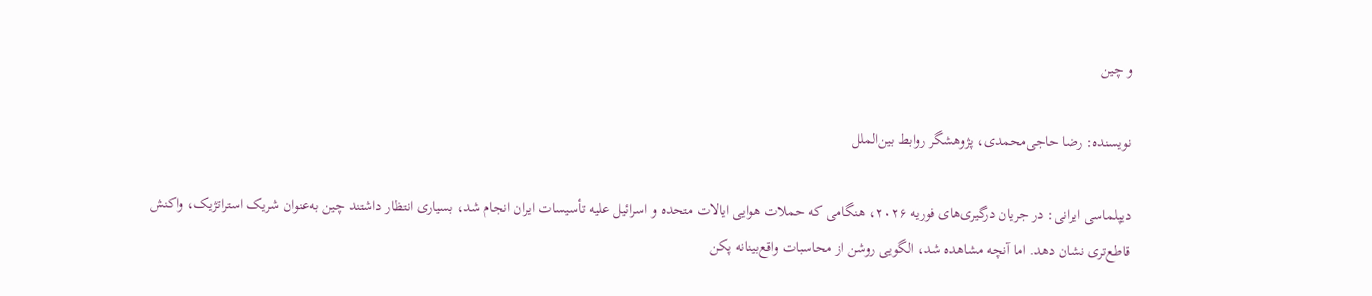و چین

نویسنده: رضا حاجی‌محمدی، پژوهشگر روابط بین‌الملل

دیپلماسی ایرانی: در جریان درگیری‌های فوریه ۲۰۲۶، هنگامی که حملات هوایی ایالات متحده و اسرائیل علیه تأسیسات ایران انجام شد، بسیاری انتظار داشتند چین به‌عنوان شریک استراتژیک، واکنش قاطع‌تری نشان دهد. اما آنچه مشاهده شد، الگویی روشن از محاسبات واقع‌بینانه پکن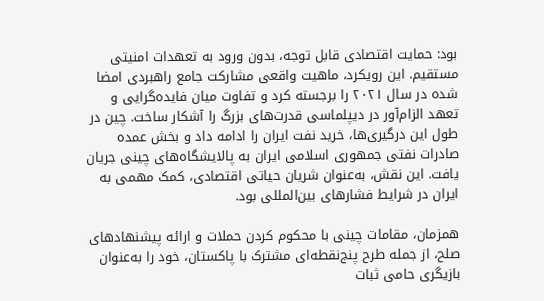بود: حمایت اقتصادی قابل توجه، بدون ورود به تعهدات امنیتی مستقیم. این رویکرد، ماهیت واقعی مشارکت جامع راهبردی امضا شده در سال ۲۰۲۱ را برجسته کرد و تفاوت میان فایده‌گرایی و تعهد الزام‌آور در دیپلماسی قدرت‌های بزرگ را آشکار ساخت. چین در طول این درگیری‌ها، خرید نفت ایران را ادامه داد و بخش عمده صادرات نفتی جمهوری اسلامی ایران به پالایشگاه‌های چینی جریان یافت. این نقش، به‌عنوان شریان حیاتی اقتصادی، کمک مهمی به ایران در شرایط فشارهای بین‌المللی بود.

همزمان، مقامات چینی با محکوم کردن حملات و ارائه پیشنهادهای صلح، از جمله طرح پنج‌نقطه‌ای مشترک با پاکستان، خود را به‌عنوان بازیگری حامی ثبات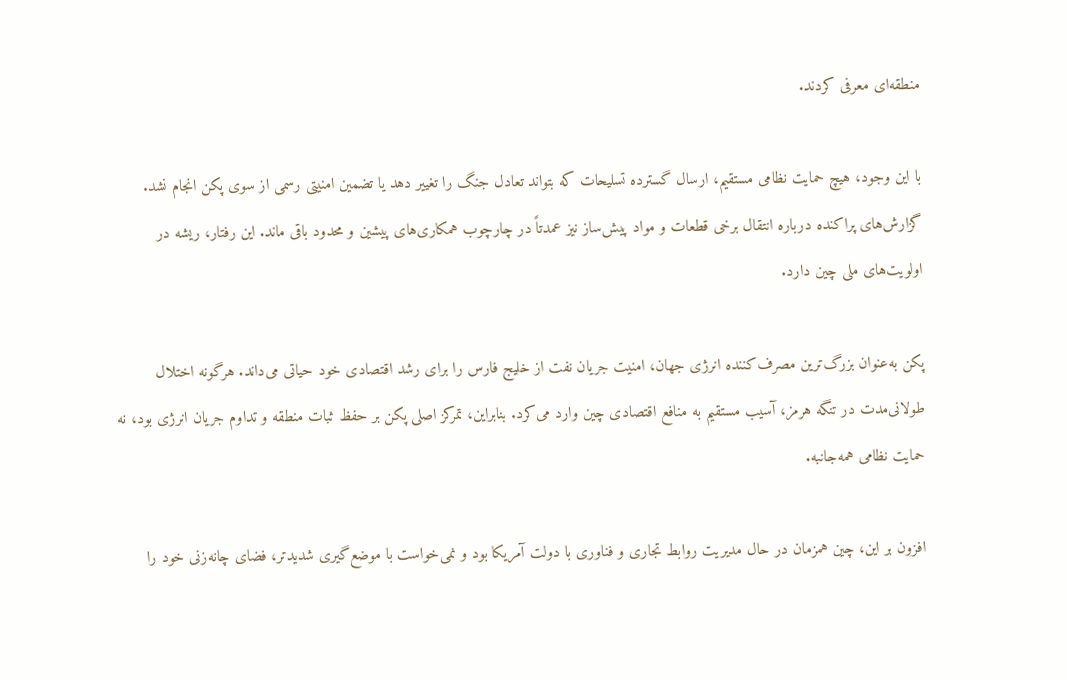منطقه‌ای معرفی کردند.

با این وجود، هیچ حمایت نظامی مستقیم، ارسال گسترده تسلیحات که بتواند تعادل جنگ را تغییر دهد یا تضمین امنیتی رسمی از سوی پکن انجام نشد. گزارش‌های پراکنده درباره انتقال برخی قطعات و مواد پیش‌ساز نیز عمدتاً در چارچوب همکاری‌های پیشین و محدود باقی ماند. این رفتار، ریشه در اولویت‌های ملی چین دارد.

پکن به‌عنوان بزرگ‌ترین مصرف‌کننده انرژی جهان، امنیت جریان نفت از خلیج فارس را برای رشد اقتصادی خود حیاتی می‌داند. هرگونه اختلال طولانی‌مدت در تنگه هرمز، آسیب مستقیم به منافع اقتصادی چین وارد می‌کرد. بنابراین، تمرکز اصلی پکن بر حفظ ثبات منطقه و تداوم جریان انرژی بود، نه حمایت نظامی همه‌جانبه.

افزون بر این، چین همزمان در حال مدیریت روابط تجاری و فناوری با دولت آمریکا بود و نمی‌خواست با موضع‌گیری شدیدتر، فضای چانه‌زنی خود را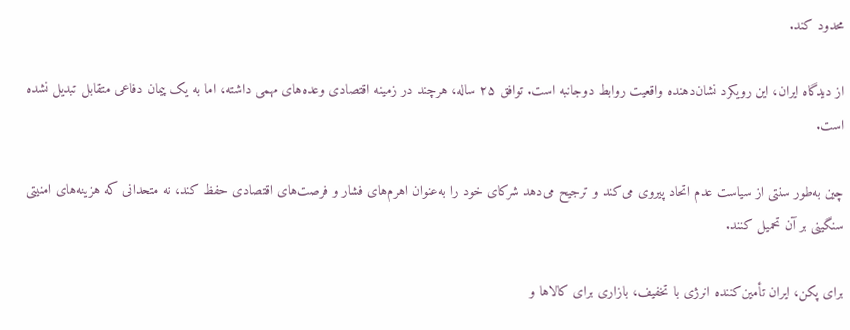محدود کند.

از دیدگاه ایران، این رویکرد نشان‌دهنده واقعیت روابط دوجانبه است. توافق ۲۵ ساله، هرچند در زمینه اقتصادی وعده‌های مهمی داشته، اما به یک پیمان دفاعی متقابل تبدیل نشده است.

چین به‌طور سنتی از سیاست عدم اتحاد پیروی می‌کند و ترجیح می‌دهد شرکای خود را به‌عنوان اهرم‌های فشار و فرصت‌های اقتصادی حفظ کند، نه متحدانی که هزینه‌های امنیتی سنگینی بر آن تحمیل کنند.

برای پکن، ایران تأمین‌کننده انرژی با تخفیف، بازاری برای کالاها و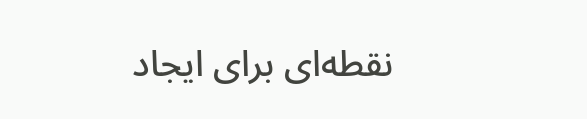نقطه‌ای برای ایجاد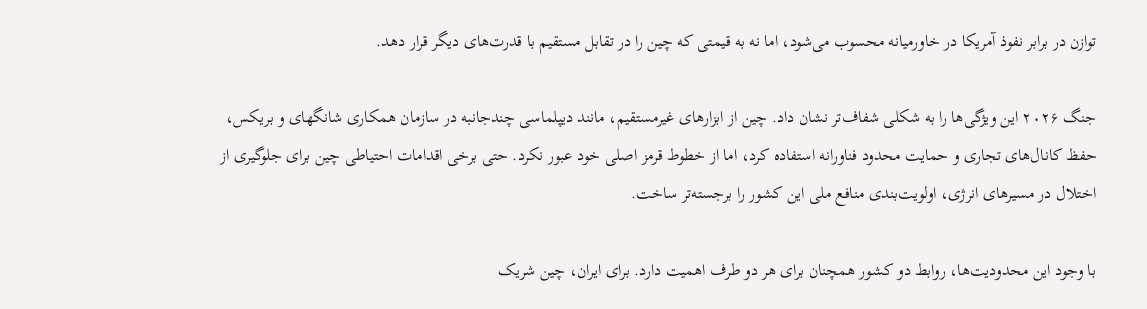توازن در برابر نفوذ آمریکا در خاورمیانه محسوب می‌شود، اما نه به قیمتی که چین را در تقابل مستقیم با قدرت‌های دیگر قرار دهد.

جنگ ۲۰۲۶ این ویژگی‌ها را به شکلی شفاف‌تر نشان داد. چین از ابزارهای غیرمستقیم، مانند دیپلماسی چندجانبه در سازمان همکاری شانگهای و بریکس، حفظ کانال‌های تجاری و حمایت محدود فناورانه استفاده کرد، اما از خطوط قرمز اصلی خود عبور نکرد. حتی برخی اقدامات احتیاطی چین برای جلوگیری از اختلال در مسیرهای انرژی، اولویت‌بندی منافع ملی این کشور را برجسته‌تر ساخت.

با وجود این محدودیت‌ها، روابط دو کشور همچنان برای هر دو طرف اهمیت دارد. برای ایران، چین شریک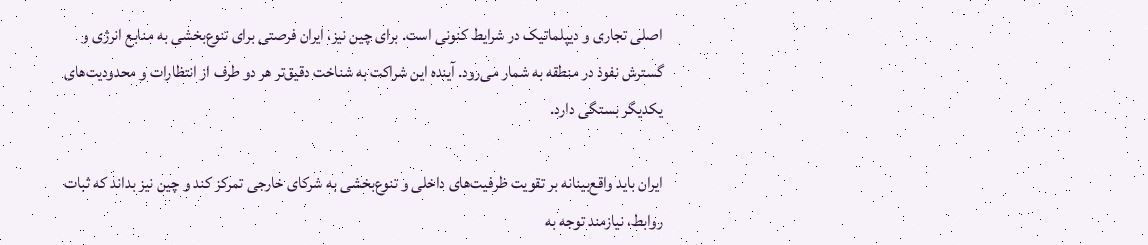اصلی تجاری و دیپلماتیک در شرایط کنونی است. برای چین نیز، ایران فرصتی برای تنوع‌بخشی به منابع انرژی و گسترش نفوذ در منطقه به شمار می‌رود. آینده این شراکت به شناخت دقیق‌تر هر دو طرف از انتظارات و محدودیت‌های یکدیگر بستگی دارد.

ایران باید واقع‌بینانه بر تقویت ظرفیت‌های داخلی و تنوع‌بخشی به شرکای خارجی تمرکز کند و چین نیز بداند که ثبات روابط، نیازمند توجه به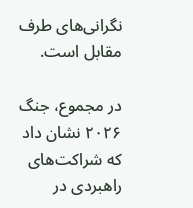نگرانی‌های طرف مقابل است.

در مجموع، جنگ ۲۰۲۶ نشان داد که شراکت‌های راهبردی در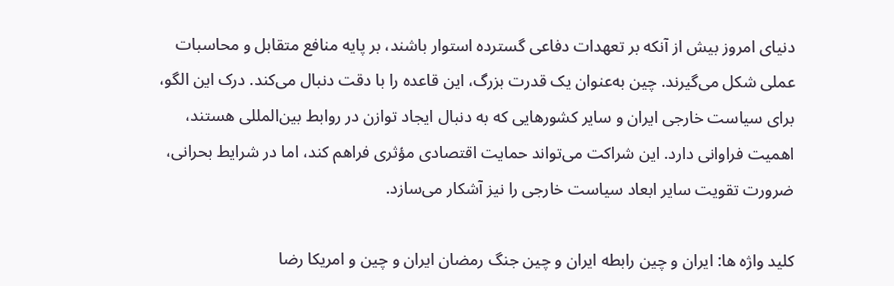دنیای امروز بیش از آنکه بر تعهدات دفاعی گسترده استوار باشند، بر پایه منافع متقابل و محاسبات عملی شکل می‌گیرند. چین به‌عنوان یک قدرت بزرگ، این قاعده را با دقت دنبال می‌کند. درک این الگو، برای سیاست خارجی ایران و سایر کشورهایی که به دنبال ایجاد توازن در روابط بین‌المللی هستند، اهمیت فراوانی دارد. این شراکت می‌تواند حمایت اقتصادی مؤثری فراهم کند، اما در شرایط بحرانی، ضرورت تقویت سایر ابعاد سیاست خارجی را نیز آشکار می‌سازد.

کلید واژه ها: ایران و چین رابطه ایران و چین جنگ رمضان ایران و چین و امریکا رضا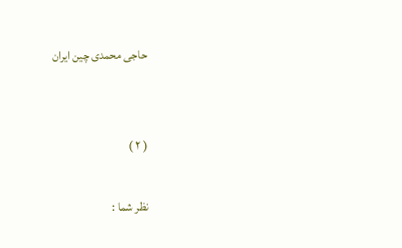حاجی محمدی چین ایران


( ۲ )

نظر شما :